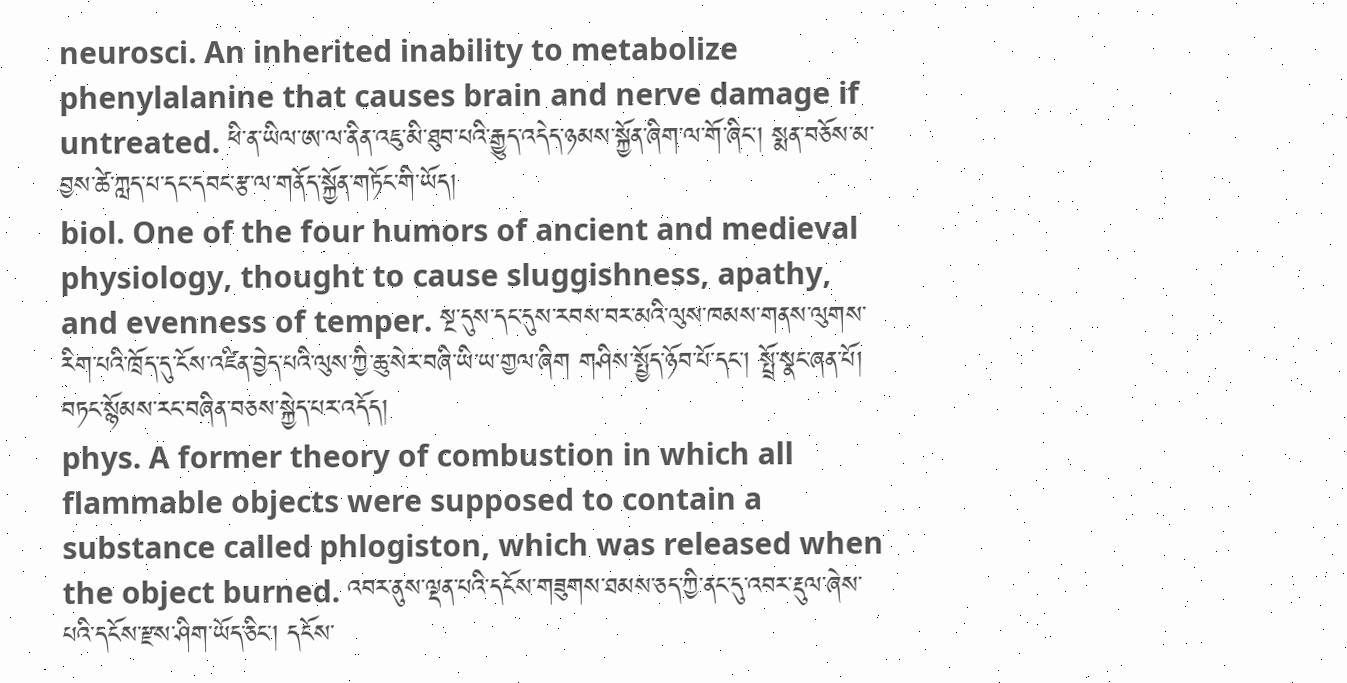neurosci. An inherited inability to metabolize phenylalanine that causes brain and nerve damage if untreated. ཕི་ན་ཡིལ་ཨ་ལ་ནིན་འཇུ་མི་ཐུབ་པའི་རྒྱུད་འདེད་ཉམས་སྐྱོན་ཞིག་ལ་གོ་ཞིང་། སྨན་བཅོས་མ་བྱས་ཚེ་ཀླད་པ་དང་དབང་རྩ་ལ་གནོད་སྐྱོན་གཏོང་གི་ཡོད།
biol. One of the four humors of ancient and medieval physiology, thought to cause sluggishness, apathy, and evenness of temper. སྔ་དུས་དང་དུས་རབས་བར་མའི་ལུས་ཁམས་གནས་ལུགས་རིག་པའི་ཁྲོད་དུ་ངོས་འཛིན་བྱེད་པའི་ལུས་ཀྱི་ཆུ་སེར་བཞི་ཡི་ཡ་གྱལ་ཞིག གཤིས་སྤྱོད་ཉོབ་པོ་དང་། སྤྲོ་སྣང་ཞན་པོ། བཏང་སྙོམས་རང་བཞིན་བཅས་སྐྱེད་པར་འདོད།
phys. A former theory of combustion in which all flammable objects were supposed to contain a substance called phlogiston, which was released when the object burned. འབར་ནུས་ལྡན་པའི་དངོས་གཟུགས་ཐམས་ཅད་ཀྱི་ནང་དུ་འབར་རྡུལ་ཞེས་པའི་དངོས་རྫས་ཤིག་ཡོད་ཅིང་། དངོས་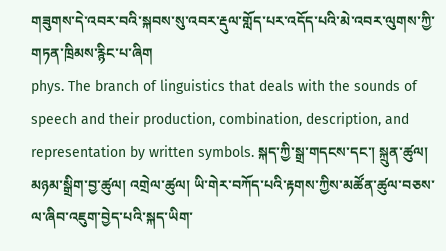གཟུགས་དེ་འབར་བའི་སྐབས་སུ་འབར་རྡུལ་གློད་པར་འདོད་པའི་མེ་འབར་ལུགས་ཀྱི་གཏན་ཁྲིམས་རྙིང་པ་ཞིག
phys. The branch of linguistics that deals with the sounds of speech and their production, combination, description, and representation by written symbols. སྐད་ཀྱི་སྒྲ་གདངས་དང་། སྐྲུན་ཚུལ། མཉམ་སྒྲིག་བྱ་ཚུལ། འགྲེལ་ཚུལ། ཡི་གེར་བཀོད་པའི་རྟགས་ཀྱིས་མཚོན་ཚུལ་བཅས་ལ་ཞིབ་འཇུག་བྱེད་པའི་སྐད་ཡིག་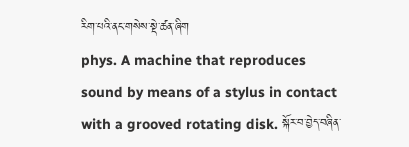རིག་པའི་ནང་གསེས་སྡེ་ཚན་ཞིག
phys. A machine that reproduces sound by means of a stylus in contact with a grooved rotating disk. སྐོར་བ་བྱེད་བཞིན་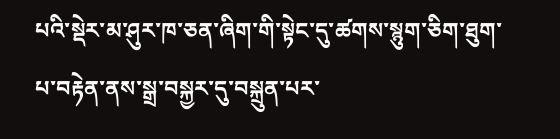པའི་སྡེར་མ་ཤུར་ཁ་ཅན་ཞིག་གི་སྟེང་དུ་ཚགས་སྙུག་ཅིག་ཐུག་པ་བརྟེན་ནས་སྒྲ་བསྐྱར་དུ་བསྐྲུན་པར་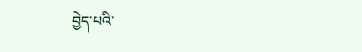བྱེད་པའི་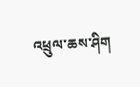འཕྲུལ་ཆས་ཤིག